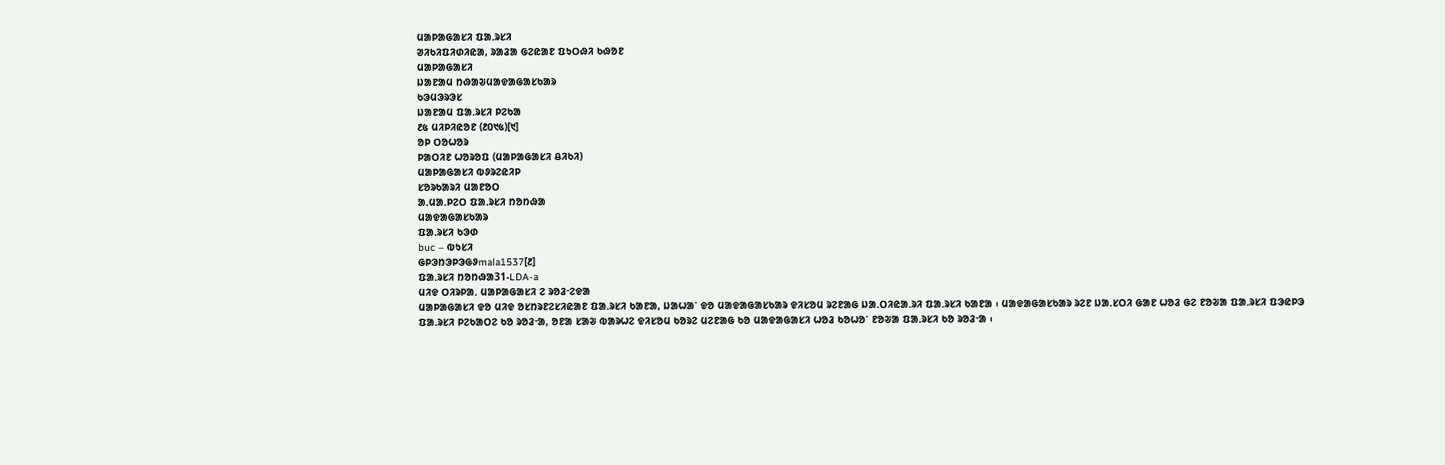ᱢᱟᱞᱟᱜᱟᱥᱤ ᱯᱟᱹᱨᱥᱤ
ᱣᱤᱠᱤᱯᱤᱰᱤᱭᱟ, ᱨᱟᱲᱟ ᱜᱮᱭᱟᱱ ᱯᱩᱛᱷᱤ ᱠᱷᱚᱱ
ᱢᱟᱞᱟᱜᱟᱥᱤ
ᱡᱟᱱᱟᱢ ᱴᱷᱟᱶᱢᱟᱫᱟᱜᱟᱥᱠᱟᱨ
ᱠᱳᱢᱳᱨᱳᱥ
ᱡᱟᱱᱟᱢ ᱯᱟᱹᱨᱥᱤ ᱞᱮᱠᱟ
᱒᱕ ᱢᱤᱞᱤᱭᱚᱱ (᱒᱐᱑᱕)[᱑]
ᱚᱞ ᱛᱚᱦᱚᱨ
ᱞᱟᱛᱤᱱ ᱦᱚᱨᱚᱯ (ᱢᱟᱞᱟᱜᱟᱥᱤ ᱪᱤᱠᱤ)
ᱢᱟᱞᱟᱜᱟᱥᱤ ᱵᱽᱨᱮᱭᱤᱞ
ᱥᱚᱨᱠᱟᱨᱤ ᱢᱟᱱᱚᱛ
ᱟᱹᱢᱟᱹᱞᱮᱛ ᱯᱟᱹᱨᱥᱤ ᱴᱚᱴᱷᱟ
ᱢᱟᱫᱟᱜᱟᱥᱠᱟᱨ
ᱯᱟᱹᱨᱥᱤ ᱠᱳᱰ
buc – ᱵᱩᱥᱤ
ᱜᱞᱳᱴᱳᱞᱳᱜᱽmala1537[᱒]
ᱯᱟᱹᱨᱥᱤ ᱴᱚᱴᱷᱟ31-LDA-a
ᱢᱤᱫ ᱛᱤᱨᱞᱟᱹ ᱢᱟᱞᱟᱜᱟᱥᱤ ᱮ ᱨᱚᱲᱼᱮᱫᱟ
ᱢᱟᱞᱟᱜᱟᱥᱤ ᱫᱚ ᱢᱤᱫ ᱚᱥᱴᱨᱱᱮᱥᱤᱭᱟᱱ ᱯᱟᱹᱨᱥᱤ ᱠᱟᱱᱟ, ᱡᱟᱦᱟᱸ ᱫᱚ ᱢᱟᱫᱟᱜᱟᱥᱠᱟᱨ ᱫᱤᱥᱚᱢ ᱨᱮᱱᱟᱜ ᱡᱟᱹᱛᱤᱭᱟᱹᱨᱤ ᱯᱟᱹᱨᱥᱤ ᱠᱟᱱᱟ ᱾ ᱢᱟᱫᱟᱜᱟᱥᱠᱟᱨ ᱨᱮᱱ ᱡᱟᱹᱥᱛᱤ ᱜᱟᱱ ᱦᱚᱲ ᱜᱮ ᱱᱚᱶᱟ ᱯᱟᱹᱨᱥᱤ ᱯᱳᱭᱞᱳ ᱯᱟᱹᱨᱥᱤ ᱞᱮᱠᱟᱛᱮ ᱠᱚ ᱨᱚᱲᱼᱟ, ᱚᱱᱟ ᱥᱟᱶ ᱵᱟᱨᱦᱮ ᱫᱤᱥᱚᱢ ᱠᱚᱨᱮ ᱢᱮᱱᱟᱜ ᱠᱚ ᱢᱟᱫᱟᱜᱟᱥᱤ ᱦᱚᱲ ᱠᱚᱦᱚᱸ ᱱᱚᱶᱟ ᱯᱟᱹᱨᱥᱤ ᱠᱚ ᱨᱚᱲᱼᱟ ᱾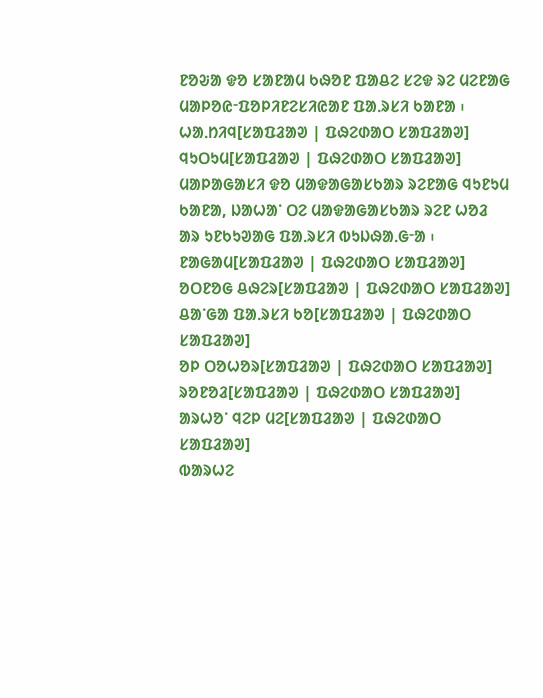ᱱᱚᱶᱟ ᱫᱚ ᱥᱟᱱᱟᱢ ᱠᱷᱚᱱ ᱯᱟᱪᱮ ᱥᱮᱫ ᱨᱮ ᱢᱮᱱᱟᱜ ᱢᱟᱞᱚᱭᱼᱯᱚᱞᱤᱱᱮᱥᱤᱭᱟᱱ ᱯᱟᱹᱨᱥᱤ ᱠᱟᱱᱟ ᱾
ᱦᱟᱹᱴᱤᱧ[ᱥᱟᱯᱲᱟᱣ | ᱯᱷᱮᱰᱟᱛ ᱥᱟᱯᱲᱟᱣ]
ᱧᱩᱛᱩᱢ[ᱥᱟᱯᱲᱟᱣ | ᱯᱷᱮᱰᱟᱛ ᱥᱟᱯᱲᱟᱣ]
ᱢᱟᱞᱟᱜᱟᱥᱤ ᱫᱚ ᱢᱟᱫᱟᱜᱟᱥᱠᱟᱨ ᱨᱮᱱᱟᱜ ᱧᱩᱱᱩᱢ ᱠᱟᱱᱟ, ᱡᱟᱦᱟᱸ ᱛᱮ ᱢᱟᱫᱟᱜᱟᱥᱠᱟᱨ ᱨᱮᱱ ᱦᱚᱲ ᱟᱨ ᱩᱱᱠᱩᱣᱟᱜ ᱯᱟᱹᱨᱥᱤ ᱵᱩᱡᱷᱟᱹᱜᱼᱟ ᱾
ᱱᱟᱜᱟᱢ[ᱥᱟᱯᱲᱟᱣ | ᱯᱷᱮᱰᱟᱛ ᱥᱟᱯᱲᱟᱣ]
ᱚᱛᱱᱚᱜ ᱪᱷᱮᱨ[ᱥᱟᱯᱲᱟᱣ | ᱯᱷᱮᱰᱟᱛ ᱥᱟᱯᱲᱟᱣ]
ᱪᱟᱸᱜᱟ ᱯᱟᱹᱨᱥᱤ ᱠᱚ[ᱥᱟᱯᱲᱟᱣ | ᱯᱷᱮᱰᱟᱛ ᱥᱟᱯᱲᱟᱣ]
ᱚᱞ ᱛᱚᱦᱚᱨ[ᱥᱟᱯᱲᱟᱣ | ᱯᱷᱮᱰᱟᱛ ᱥᱟᱯᱲᱟᱣ]
ᱨᱚᱱᱚᱲ[ᱥᱟᱯᱲᱟᱣ | ᱯᱷᱮᱰᱟᱛ ᱥᱟᱯᱲᱟᱣ]
ᱟᱨᱦᱚᱸ ᱧᱮᱞ ᱢᱮ[ᱥᱟᱯᱲᱟᱣ | ᱯᱷᱮᱰᱟᱛ ᱥᱟᱯᱲᱟᱣ]
ᱵᱟᱨᱦᱮ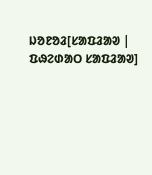ᱡᱚᱱᱚᱲ[ᱥᱟᱯᱲᱟᱣ | ᱯᱷᱮᱰᱟᱛ ᱥᱟᱯᱲᱟᱣ]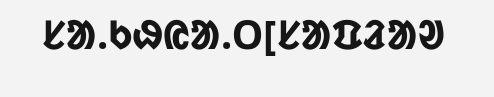ᱥᱟ.ᱠᱷᱭᱟ.ᱛ[ᱥᱟᱯᱲᱟᱣ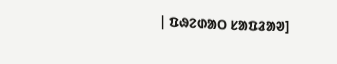| ᱯᱷᱮᱰᱟᱛ ᱥᱟᱯᱲᱟᱣ]